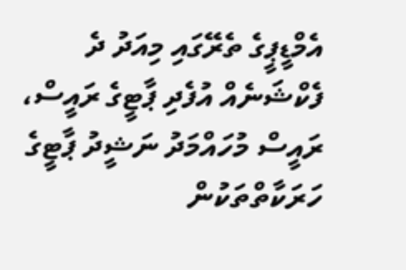އެމްޑީޕީގެ ތެރޭގައި މިއަދު ދެ ފެކްޝަނެއް އުފެދި ޕާޓީގެ ރައީސް، ރައީސް މުހައްމަދު ނަޝީދު ޕާޓީގެ ހަރަކާތްތަކުން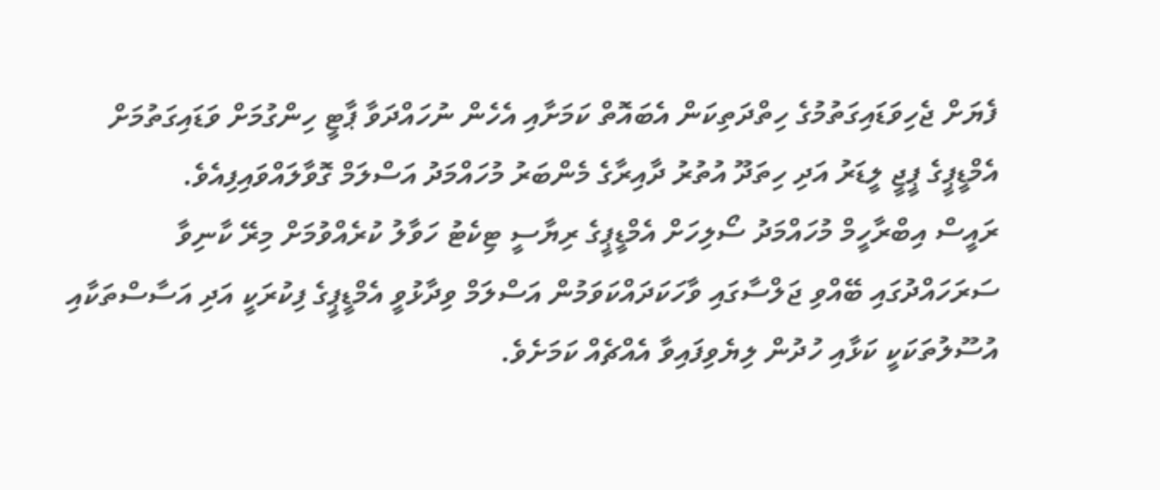ފެޔަށް ޖެހިވަޑައިގަތުމުގެ ހިތްދަތިކަން އެބައޮތް ކަމަށާއި އެހެން ނުހައްދަވާ ޕާޓީ ހިންގުމަށް ވަޑައިގަތުމަށް އެމްޑީޕީގެ ޕީޖީ ލީޑަރު އަދި ހިތަދޫ އުތުރު ދާއިރާގެ މެންބަރު މުހައްމަދު އަސްލަމް ގޮވާލައްވައިފިއެވެ.
ރައީސް އިބްރާހީމް މުހައްމަދު ސޯލިހަށް އެމްޑީޕީގެ ރިޔާސީ ޓިކެޓު ހަވާލު ކުރެއްވުމަށް މިރޭ ކާނިވާ ސަރަހައްދުގައި ބޭއްވި ޖަލްސާގައި ވާހަކަދައްކަވަމުން އަސްލަމް ވިދާޅުވީ އެމްޑީޕީގެ ފިކުރަކީ އަދި އަސާސްތަކާއި އުސޫލުތަކަކީ ކަޅާއި ހުދުން ލިޔެވިފައިވާ އެއްޗެއް ކަމަށެވެ.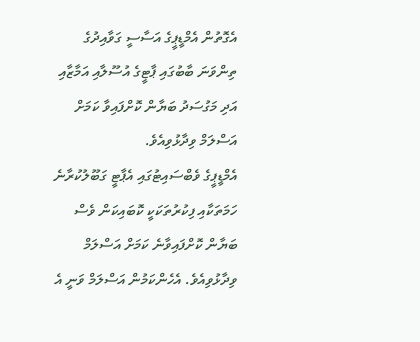އެގޮތުން އެމްޑީޕީގެ އަސާސީ ގަވާއިދުގެ ތިންވަނަ ބާބުގައި ޕާޓީގެ އުސޫލާއި އަމާޒާއި އަދި މަގުސަދު ބަޔާން ކޮށްފައިވާ ކަމަށް އަސްލަމް ވިދާޅުވިއެވެ.
އެމްޑީޕީގެ ވެބްސައިޓުގައި އެޕާޓީ ގަބޫލުކުރާނެ ހަމަތަކާއި ފިކުރުތަކަކީ ކޮބައިކަން ވެސް ބަޔާން ކޮށްފައިވާނެ ކަމަށް އަސްލަމް ވިދާޅުވިއެވެ. އެހެންކަމުން އަސްލަމް ވަނީ އެ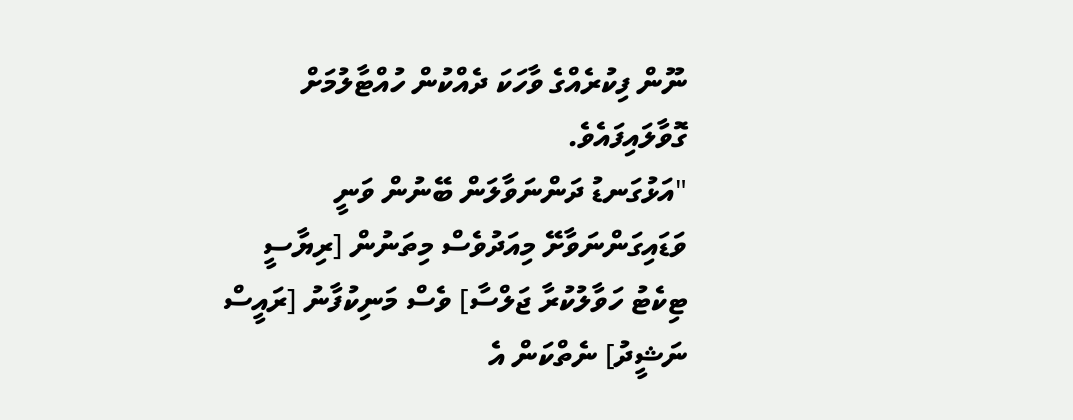ނޫން ފިކުރެއްގެ ވާހަކަ ދެއްކުން ހުއްޓާލުމަށް ގޮވާލައިފައެވެ.
"އަޅުގަނޑު ދަންނަވާލަން ބޭނުން ވަނީ ވަޑައިގަންނަވާށޭ މިއަދުވެސް މިތަނުން [ރިޔާސީ ޓިކެޓު ހަވާލުކުރާ ޖަލްސާ] ވެސް މަނިކުފާނު [ރައީސް ނަޝީދު] ނެތްކަން އެ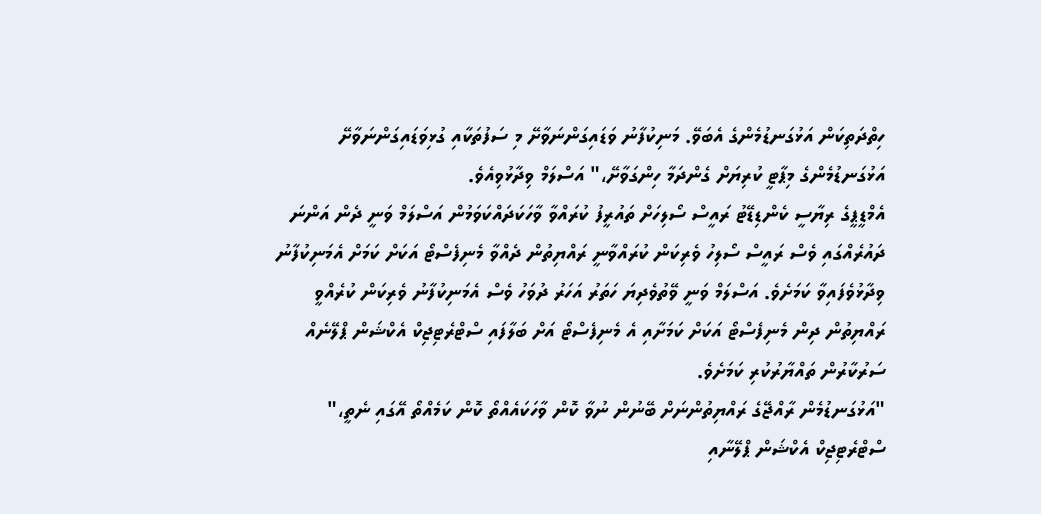ހިތްދަތިކަން އަޅުގަނޑުމެންގެ އެބަވޭ. މަނިކުފާނު ވަޑައިގަންނަވާށޭ މި ސަފުތަކާއި ގުޅިވަޑައިގަންނަވާށޭ އަޅުގަނޑުމެންގެ މިޕާޓީ ކުރިޔަށް ގެންދަމާ ހިންގަވާށޭ،" އަސްލަމް ވިދާޅުވިއެވެ.
އެމްޑީޕީގެ ރިޔާސީ ކެންޑިޑޭޓު ރައީސް ސޯލިހަށް ތައުރީފު ކުރައްވާ ވާހަކަދައްކަވަމުން އަސްލަމް ވަނީ ދެން އަންނަ ދައުރެއްގައި ވެސް ރައީސް ސޯލިހު ވެރިކަން ކުރައްވާނީ ރައްޔިތުން ދެއްވާ މެނިފެސްޓޯ އަކަށް ކަމަށް އެމަނިކުފާނު ވިދާޅުވެފައިވާ ކަމަށެވެ. އަސްލަމް ވަނީ ވޭތުވެދިޔަ ހަތަރު އަހަރު ދުވަހު ވެސް އެމަނިކުފާނު ވެރިކަން ކުރެއްވީ ރައްޔިތުން ދިން މެނިފެސްޓޯ އަކަށް ކަމަށާއި އެ މެނިފެސްޓޯ އަށް ބަލާފައި ސްޓްރެޓިޖިކް އެކްޝަން ޕްލޭނެއް ސަރުކާރުން ތައްޔާރުކުރި ކަމަށެވެ.
"އަޅުގަނޑުމެން ރާއްޖޭގެ ރައްޔިތުންނަށް ބޭނުން ނުވާ ކޮން ވާހަކައެއްތޯ ކޮން ކަމެއްތޯ އޭގައި ނެތީ،" ސްޓްރެޓިޖިކް އެކްޝަން ޕްލޭނާއި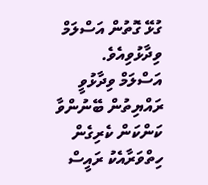ގުޅޭ ގޮތުން އަސްލަމް ވިދާޅުވިއެވެ.
އަސްލަމް ވިދާޅުވީ ރައްޔިތުން ބޭނުންވާ ކަންކަން ކެރިގެން ހިތްވަރާއެކު ރައީސް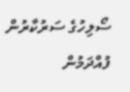ސޯލިހުގެ ސަރުކާރުން ފުއްދަމުން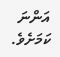އަންނަ ކަމަށެވެ.